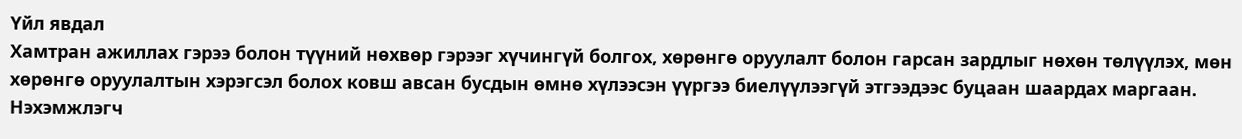Үйл явдал
Хамтран ажиллах гэрээ болон түүний нөхвөр гэрээг хүчингүй болгох, хөрөнгө оруулалт болон гарсан зардлыг нөхөн төлүүлэх, мөн хөрөнгө оруулалтын хэрэгсэл болох ковш авсан бусдын өмнө хүлээсэн үүргээ биелүүлээгүй этгээдээс буцаан шаардах маргаан. Нэхэмжлэгч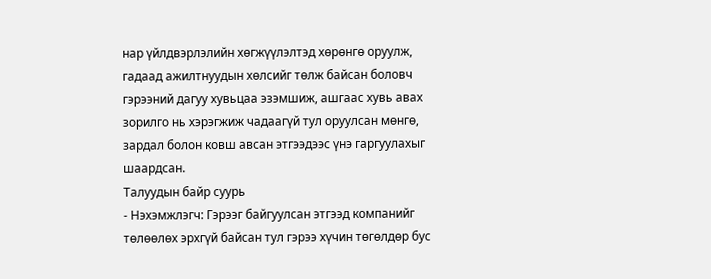нар үйлдвэрлэлийн хөгжүүлэлтэд хөрөнгө оруулж, гадаад ажилтнуудын хөлсийг төлж байсан боловч гэрээний дагуу хувьцаа эзэмшиж, ашгаас хувь авах зорилго нь хэрэгжиж чадаагүй тул оруулсан мөнгө, зардал болон ковш авсан этгээдээс үнэ гаргуулахыг шаардсан.
Талуудын байр суурь
- Нэхэмжлэгч: Гэрээг байгуулсан этгээд компанийг төлөөлөх эрхгүй байсан тул гэрээ хүчин төгөлдөр бус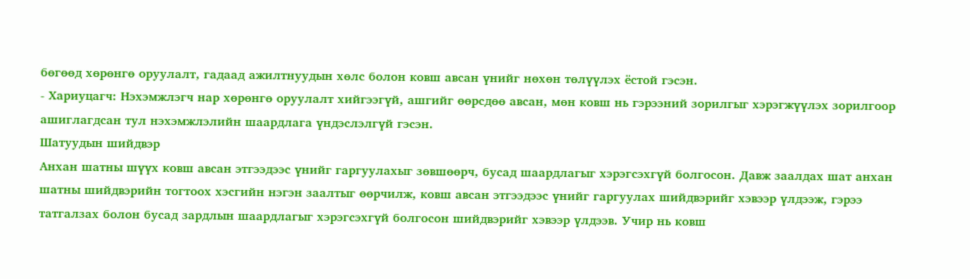бөгөөд хөрөнгө оруулалт, гадаад ажилтнуудын хөлс болон ковш авсан үнийг нөхөн төлүүлэх ёстой гэсэн.
- Хариуцагч: Нэхэмжлэгч нар хөрөнгө оруулалт хийгээгүй, ашгийг өөрсдөө авсан, мөн ковш нь гэрээний зорилгыг хэрэгжүүлэх зорилгоор ашиглагдсан тул нэхэмжлэлийн шаардлага үндэслэлгүй гэсэн.
Шатуудын шийдвэр
Анхан шатны шүүх ковш авсан этгээдээс үнийг гаргуулахыг зөвшөөрч, бусад шаардлагыг хэрэгсэхгүй болгосон. Давж заалдах шат анхан шатны шийдвэрийн тогтоох хэсгийн нэгэн заалтыг өөрчилж, ковш авсан этгээдээс үнийг гаргуулах шийдвэрийг хэвээр үлдээж, гэрээ татгалзах болон бусад зардлын шаардлагыг хэрэгсэхгүй болгосон шийдвэрийг хэвээр үлдээв. Учир нь ковш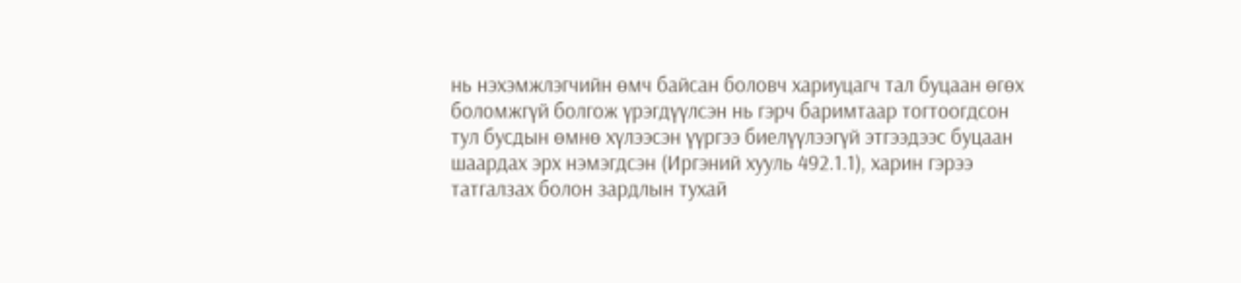нь нэхэмжлэгчийн өмч байсан боловч хариуцагч тал буцаан өгөх боломжгүй болгож үрэгдүүлсэн нь гэрч баримтаар тогтоогдсон тул бусдын өмнө хүлээсэн үүргээ биелүүлээгүй этгээдээс буцаан шаардах эрх нэмэгдсэн (Иргэний хууль 492.1.1), харин гэрээ татгалзах болон зардлын тухай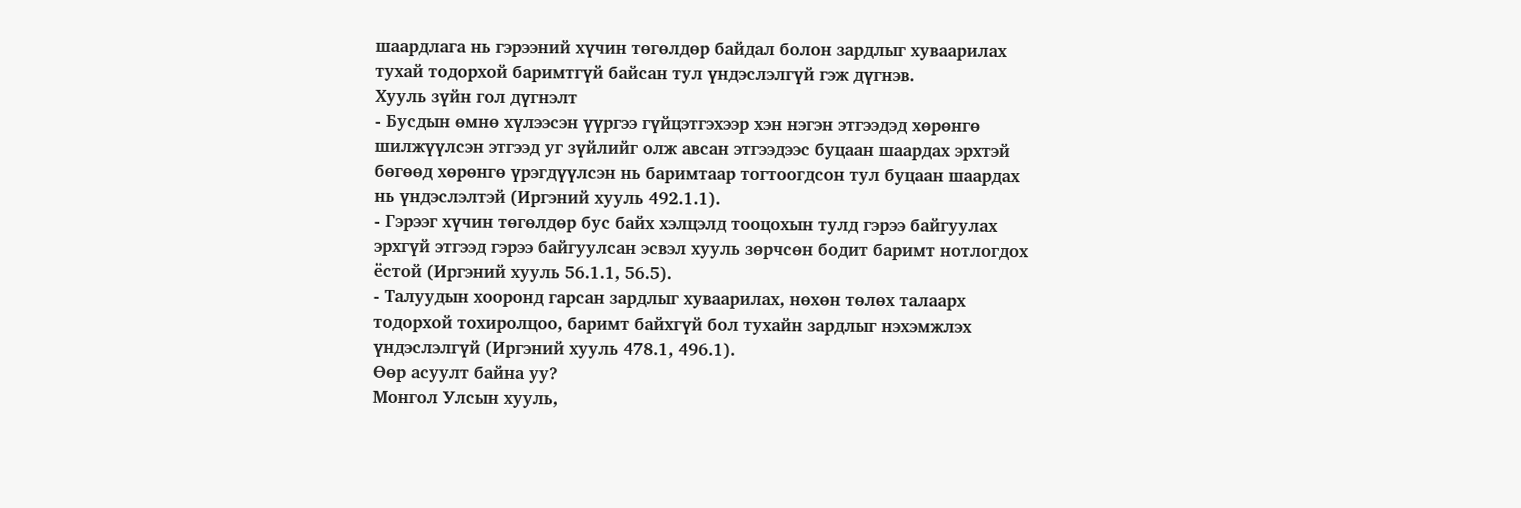шаардлага нь гэрээний хүчин төгөлдөр байдал болон зардлыг хуваарилах тухай тодорхой баримтгүй байсан тул үндэслэлгүй гэж дүгнэв.
Хууль зүйн гол дүгнэлт
- Бусдын өмнө хүлээсэн үүргээ гүйцэтгэхээр хэн нэгэн этгээдэд хөрөнгө шилжүүлсэн этгээд уг зүйлийг олж авсан этгээдээс буцаан шаардах эрхтэй бөгөөд хөрөнгө үрэгдүүлсэн нь баримтаар тогтоогдсон тул буцаан шаардах нь үндэслэлтэй (Иргэний хууль 492.1.1).
- Гэрээг хүчин төгөлдөр бус байх хэлцэлд тооцохын тулд гэрээ байгуулах эрхгүй этгээд гэрээ байгуулсан эсвэл хууль зөрчсөн бодит баримт нотлогдох ёстой (Иргэний хууль 56.1.1, 56.5).
- Талуудын хооронд гарсан зардлыг хуваарилах, нөхөн төлөх талаарх тодорхой тохиролцоо, баримт байхгүй бол тухайн зардлыг нэхэмжлэх үндэслэлгүй (Иргэний хууль 478.1, 496.1).
Өөр асуулт байна уу?
Монгол Улсын хууль,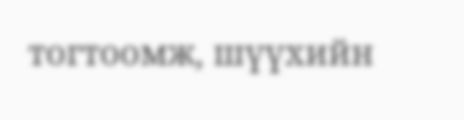тогтоомж, шүүхийн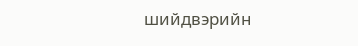шийдвэрийн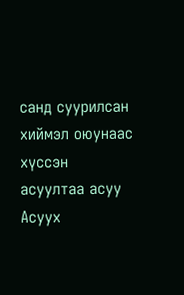санд суурилсан хиймэл оюунаас хүссэн асуултаа асуу
Асуух